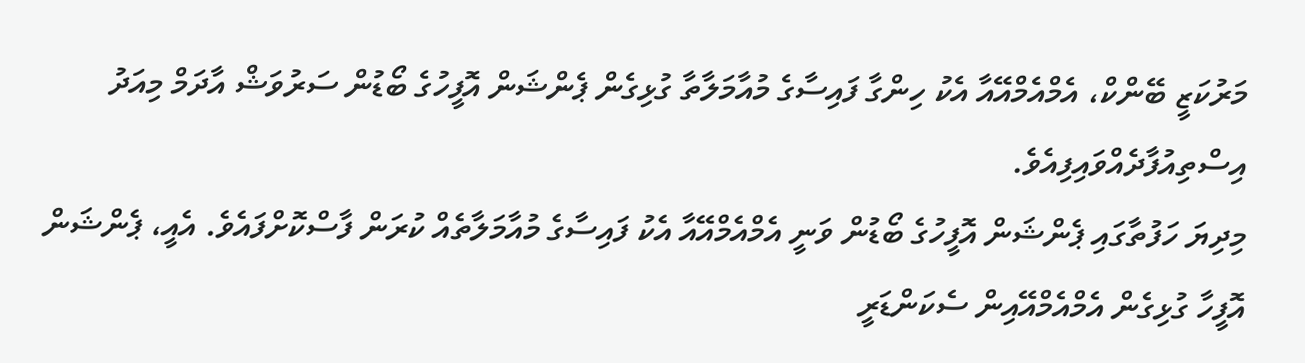މަރުކަޒީ ބޭންކް، އެމްއެމްއޭއާ އެކު ހިންގާ ފައިސާގެ މުއާމަލާތާ ގުޅިގެން ޕެންޝަން އޮފީހުގެ ބޯޑުން ސަރުވަޝް އާދަމް މިއަދު އިސްތިއުފާދެއްވައިފިއެވެ.
މިދިޔަ ހަފުތާގައި ޕެންޝަން އޮފީހުގެ ބޯޑުން ވަނީ އެމްއެމްއޭއާ އެކު ފައިސާގެ މުއާމަލާތެއް ކުރަން ފާސްކޮށްފައެވެ. އެއީ، ޕެންޝަން އޮފީހާ ގުޅިގެން އެމްއެމްއޭއިން ސެކަންޑަރީ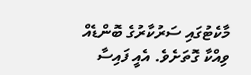މާކެޓުގައި ސަރުކާރުގެ ބޮންޑެއް ވިއްކާ ގޮތަށެވެ. އެއީ ފައިސާ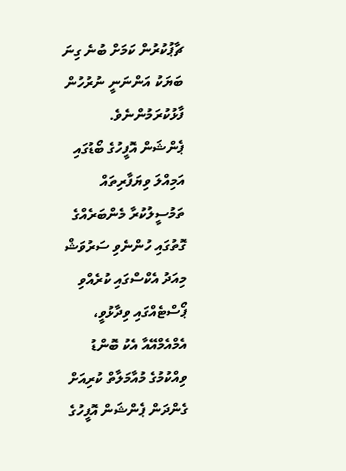ޗާޕުކުރުން ކަމަށް ބުނެ ގިނަ ބަޔަކު އަންނަނީ ނުރުހުން ފާޅުކުރަމުންނެވެ.
ޕެންޝަން އޮފީހުގެ ބޯޑުގައި އަމިއްލަ ވިޔަފާރިތައް ތަމުސީލުކުރާ މެންބަރެއްގެ ގޮތުގައި ހުންނެވި ސަރުވަޝް މިއަދު އެކްސްގައި ކުރެއްވި ޕޯސްޓެއްގައި ވިދާޅުވީ، އެމްއެމްއޭއާ އެކު ބޮންޑު ވިއްކުމުގެ މުއާމަލާތް ކުރިއަށް ގެންދަން ޕެންޝަން އޮފީހުގެ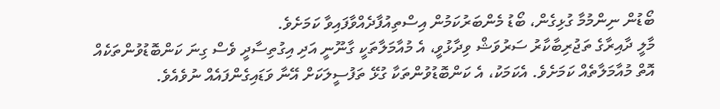ބޯޑުން ނިންމުމާ ގުޅިގެން، ބޯޑު މެންބަރުކަމުން އިސްތިއުފާދެއްވާފައިވާ ކަމަށެވެ.
މާލީ ދާއިރާގެ ތަޖުރިބާކާރު ސަރުވަޝް ވިދާޅުވީ، އެ މުއާމަލާތަކީ ގާނޫނީ އަދި އިގުތިސާދީ ވެސް ގިނަ ކަންބޮޑުވުންތަކެއް އޮތް މުއާމަލާތެއް ކަމަށެވެ. އެކަމަކު، އެ ކަންބޮޑުވުންތަކާ ގުޅޭ ތަފުސީލަކަށް އޭނާ ވަޑައިގެންފައެއް ނުވެއެވެ.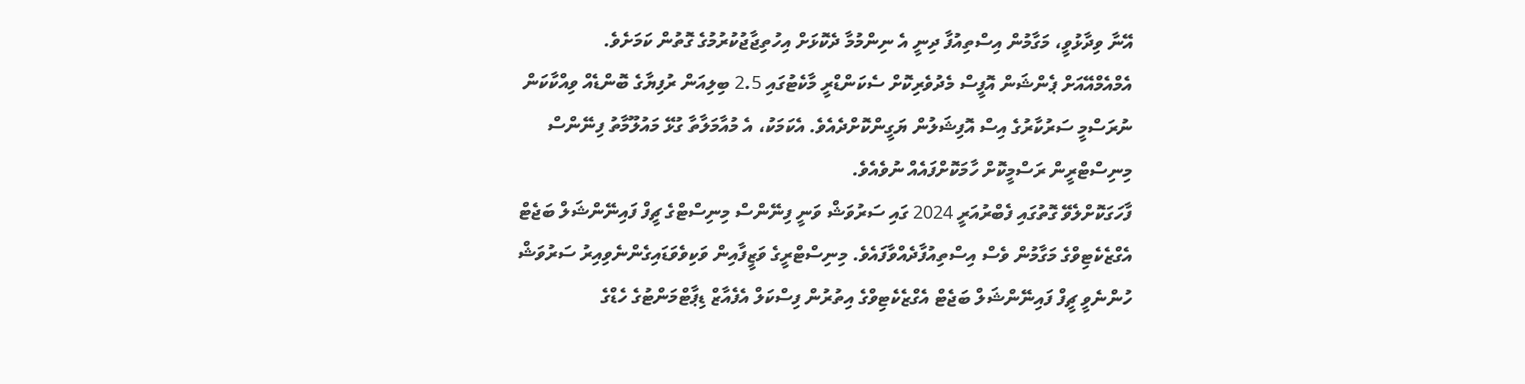އޭނާ ވިދާޅުވީ، މަގާމުން އިސްތިއުފާ ދިނީ އެ ނިންމުމާ ދެކޮޅަށް އިހުތިޖާޖުކުރުމުގެ ގޮތުން ކަމަށެވެ.
އެމްއެމްއޭއަށް ޕެންޝަން އޮފީސް މެދުވެރިކޮށް ސެކަންޑްރީ މާކެޓުގައި 2.5 ބިލިއަން ރުފިޔާގެ ބޮންޑެއް ވިއްކާކަން ނުރަސްމީ ސަރުކާރުގެ އިސް އޮފިޝަލުން ޔަގީންކޮށްދެއެވެ. އެކަމަކު، އެ މުއާމަލާތާ ގުޅޭ މައުލޫމާތު ފިނޭންސް މިނިސްޓްރީން ރަސްމީކޮށް ހާމަކޮށްފައެއް ނުވެއެވެ.
ފާހަގަކޮށްލެވޭ ގޮތުގައި ފެބްރުއަރީ 2024 ގައި ސަރުވަޝް ވަނީ ފިނޭންސް މިނިސްޓްގެ ޗީފް ފައިނޭންޝަލް ބަޖެޓް އެގްޒެކެޓިވްގެ މަގާމުން ވެސް އިސްތިއުފާދެއްވާފައެވެ. މިނިސްޓްރީގެ ވަޒީފާއިން ވަކިވެވަޑައިގެންނެވިއިރު ސަރުވަޝް ހުންނެވީ ޗީފް ފައިނޭންޝަލް ބަޖެޓް އެގްޒެކެޓިވްގެ އިތުރުން ފިސްކަލް އެފެއާޒް ޑިޕާޓްމަންޓުގެ ހެޑްގެ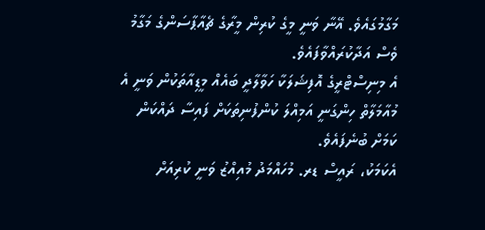މަގާމުގައެވެ. އޭނާ ވަނީ މީގެ ކުރިން މީރާގެ ޗެއާޕާސަންގެ މަގާމު ވެސް އަދާކުރައްވާފައެވެ.
އެ މިނިސްޓްރީގެ އޮފިޝަލަކާ ހަވާލާދީ ބައެއް މީޑިއާތަކުން ވަނީ އެ މުއާމަލާތް ހިންގަނީ އަމިއްލަ ކުންފުނިތަކަށް ފައިސާ ދައްކަން ކަމަށް ބުނެފައެވެ.
އެކަމަކު، ރައީސް ޑރ. މުހައްމަދު މުއިއްޒު ވަނީ ކުރިއަށް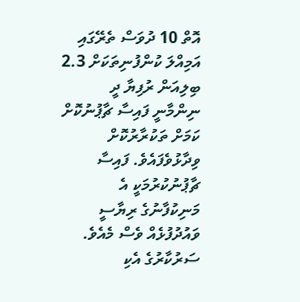އޮތް 10 ދުވަސް ތެރޭގައި އަމިއްލަ ކުންފުނިތަކަށް 2.3 ބިލިއަން ރުފިޔާ ދީ ނިންމާނީ ފައިސާ ޗާޕުނުކޮށް ކަމަށް ތަކުރާރުކޮށް ވިދާޅުވެފައެވެ. ފައިސާ ޗާޕުނުކުރުމަކީ އެ މަނިކުފާނުގެ ރިޔާސީ ވައުދުފުޅެއް ވެސް މެއެވެ. ސަރުކާރުގެ އެކި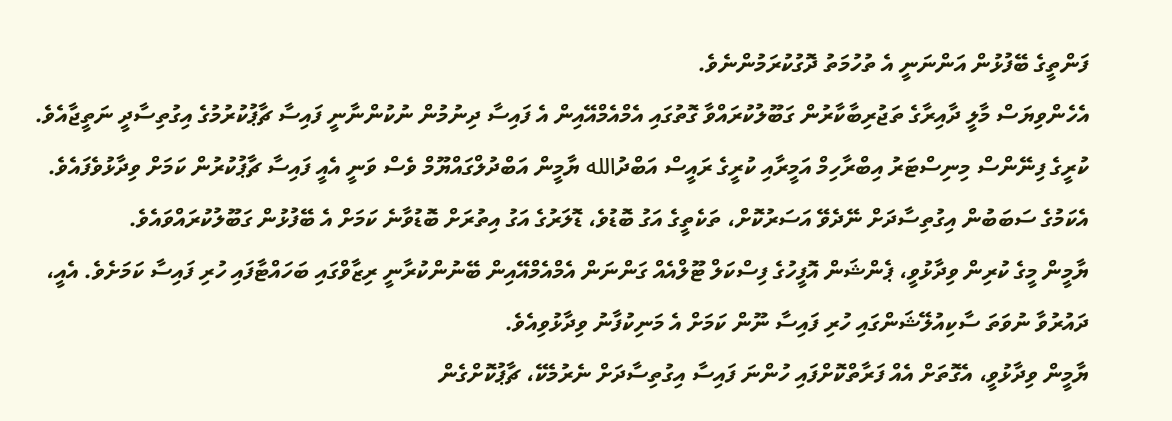ފަންތީގެ ބޭފުޅުން އަންނަނީ އެ ތުހުމަތު ދޮގުކުރަމުންނެވެ.
އެހެންވިޔަސް މާލީ ދާއިރާގެ ތަޖުރިބާކާރުން ގަބޫލުކުރައްވާ ގޮތުގައި އެމްއެމްއޭއިން އެ ފައިސާ ދިނުމުން ނުކުންނާނީ ފައިސާ ޗާޕުކުރުމުގެ އިގުތިސާދީ ނަތީޖާއެވެ.
ކުރީގެ ފިނޭންސް މިނިސްޓަރު އިބްރާހިމް އަމީރާއި ކުރީގެ ރައީސް އަބްދުالله ޔާމީން އަބްދުލްގައްޔޫމް ވެސް ވަނީ އެއީ ފައިސާ ޗާޕުކުރުން ކަމަށް ވިދާޅުވެފައެވެ. އެކަމުގެ ސަބަބުން އިގުތިސާދަށް ނޭދެވޭ އަސަރުކޮށް، ތަކެތީގެ އަގު ބޮޑުވެ، ޑޮލަރުގެ އަގު އިތުރަށް ބޮޑުވާނެ ކަމަށް އެ ބޭފުޅުން ގަބޫލުކުރައްވައެވެ.
ޔާމީން މީގެ ކުރިން ވިދާޅުވީ، ޕެންޝަން އޮފީހުގެ ފިސްކަލް ޓޫލްއެއް ގަންނަން އެމްއެމްއޭއިން ބޭނުންކުރާނީ ރިޒާވްގައި ބަހައްޓާފައި ހުރި ފައިސާ ކަމަށެވެ. އެއީ، ދައުރުވާ ނުވަތަ ސާކިއުލޭޝަންގައި ހުރި ފައިސާ ނޫން ކަމަށް އެ މަނިކުފާނު ވިދާޅުވިއެވެ.
ޔާމީން ވިދާޅުވީ، އެގޮތަށް އެއް ފަރާތްކޮށްފައި ހުންނަ ފައިސާ އިގުތިސާދަށް ނެރުމެކޭ، ޗާޕުކޮށްގެން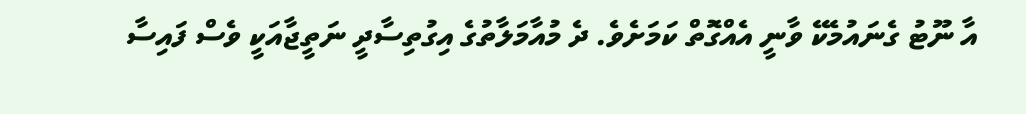އާ ނޫޓު ގެނައުމެކޭ ވާނީ އެއްގޮތް ކަމަށެވެ. ދެ މުއާމަލާތުގެ އިގުތިސާދީ ނަތީޖާއަކީ ވެސް ފައިސާ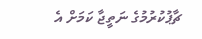ޗާޕުކުރުމުގެ ނަތީޖާ ކަމަށް އެ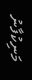މަނިކުފާނު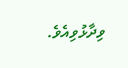ވިދާޅުވިއެވެ.